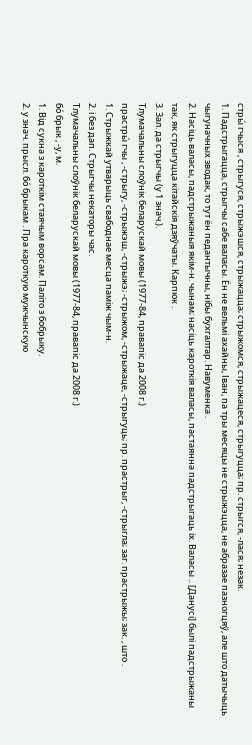стры́ гчыся , стрыгуся, стрыжэшся, стрыжацца; стрыжомся, стрыжацеся, стрыгуцца; пр. стрыгся, ‑лася; незак.
1. Падстрыгацца, стрыгчы сабе валасы. Ён не вельмі ахайны, Іван, па тры месяцы не стрыжэцца, не абразае пазногцяў, але што датычыць чыгуначных зводак, то тут ён педантычны, нібы бухгалтар. Навуменка .
2. Насіць валасы, падстрыжаныя якім‑н. чынам; насіць кароткія валасы, пастаянна падстрыгаць іх. Валасы .. [Данусі] былі падстрыжаны так, як стрыгуцца кітайскія дзяўчаты. Карпюк .
3. Зал. да стрыгчы (у 1 знач.).
Тлумачальны слоўнік беларускай мовы (1977-84, правапіс да 2008 г.)
прастры́ гчы , ‑стрыгу, ‑стрыжэш, ‑стрыжэ; ‑стрыжом, ‑стрыжаце, ‑стрыгуць; пр. прастрыг, ‑стрыгла; заг. прастрыжы; зак. , што .
1. Стрыжкай утварыць свабоднае месца паміж чым‑н.
2. і без дап. Стрыгчы некаторы час.
Тлумачальны слоўнік беларускай мовы (1977-84, правапіс да 2008 г.)
бо́ брык , ‑у, м.
1. Від сукна з кароткім стаячым ворсам. Паліто з бобрыку.
2. у знач. прысл. бо́ брыкам . Пра кароткую мужчынскую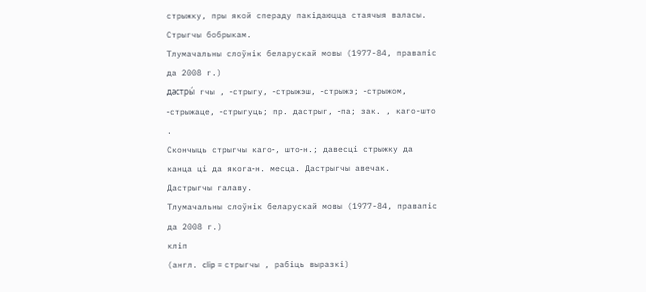стрыжку, пры якой спераду пакідаюцца стаячыя валасы. Стрыгчы бобрыкам.
Тлумачальны слоўнік беларускай мовы (1977-84, правапіс да 2008 г.)
дастры́ гчы , ‑стрыгу, ‑стрыжэш, ‑стрыжэ; ‑стрыжом, ‑стрыжаце, ‑стрыгуць; пр. дастрыг, ‑па; зак. , каго-што .
Скончыць стрыгчы каго‑, што‑н.; давесці стрыжку да канца ці да якога‑н. месца. Дастрыгчы авечак. Дастрыгчы галаву.
Тлумачальны слоўнік беларускай мовы (1977-84, правапіс да 2008 г.)
кліп
(англ. clip = стрыгчы , рабіць выразкі)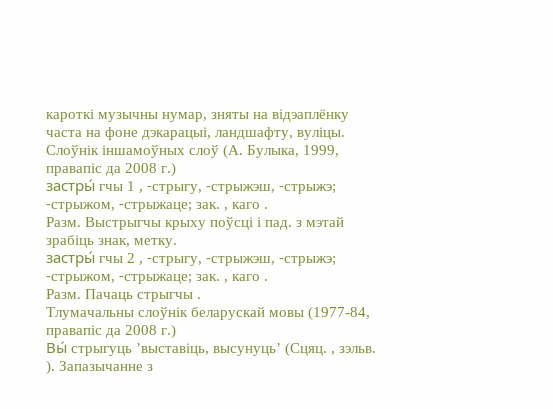кароткі музычны нумар, зняты на відэаплёнку часта на фоне дэкарацыі, ландшафту, вуліцы.
Слоўнік іншамоўных слоў (А. Булыка, 1999, правапіс да 2008 г.)
застры́ гчы 1 , ‑стрыгу, ‑стрыжэш, ‑стрыжэ; ‑стрыжом, ‑стрыжаце; зак. , каго .
Разм. Выстрыгчы крыху поўсці і пад. з мэтай зрабіць знак, метку.
застры́ гчы 2 , ‑стрыгу, ‑стрыжэш, ‑стрыжэ; ‑стрыжом, ‑стрыжаце; зак. , каго .
Разм. Пачаць стрыгчы .
Тлумачальны слоўнік беларускай мовы (1977-84, правапіс да 2008 г.)
Вы́ стрыгуць ’выставіць, высунуць’ (Сцяц. , зэльв. ). Запазычанне з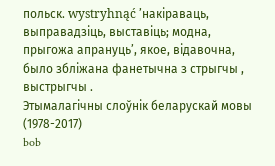польск. wystryhnąć ’накіраваць, выправадзіць, выставіць; модна, прыгожа апрануць’, якое, відавочна, было збліжана фанетычна з стрыгчы , выстрыгчы .
Этымалагічны слоўнік беларускай мовы (1978-2017)
bob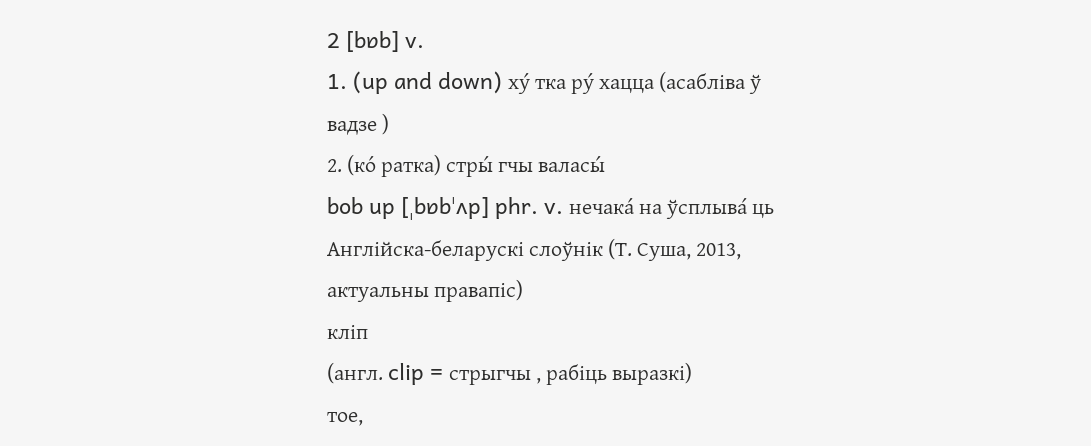2 [bɒb] v.
1. (up and down) ху́ тка ру́ хацца (асабліва ў вадзе )
2. (ко́ ратка) стры́ гчы валасы́
bob up [ˌbɒbˈʌp] phr. v. нечака́ на ўсплыва́ ць
Англійска-беларускі слоўнік (Т. Суша, 2013, актуальны правапіс)
кліп
(англ. clip = стрыгчы , рабіць выразкі)
тое,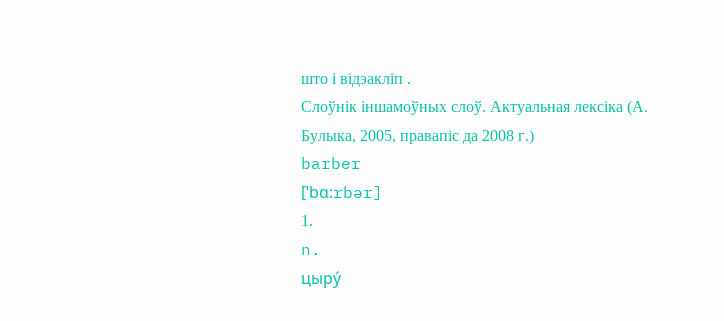што і відэакліп .
Слоўнік іншамоўных слоў. Актуальная лексіка (А. Булыка, 2005, правапіс да 2008 г.)
barber
[ˈbɑ:rbər]
1.
n.
цыру́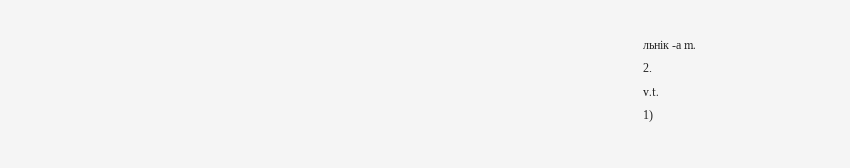льнік -а m.
2.
v.t.
1)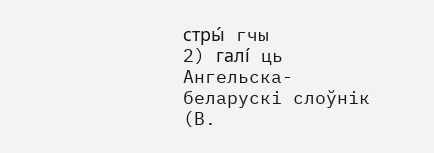стры́ гчы
2) галі́ ць
Ангельска-беларускі слоўнік (В.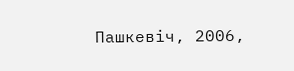Пашкевіч, 2006,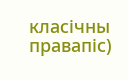класічны правапіс)